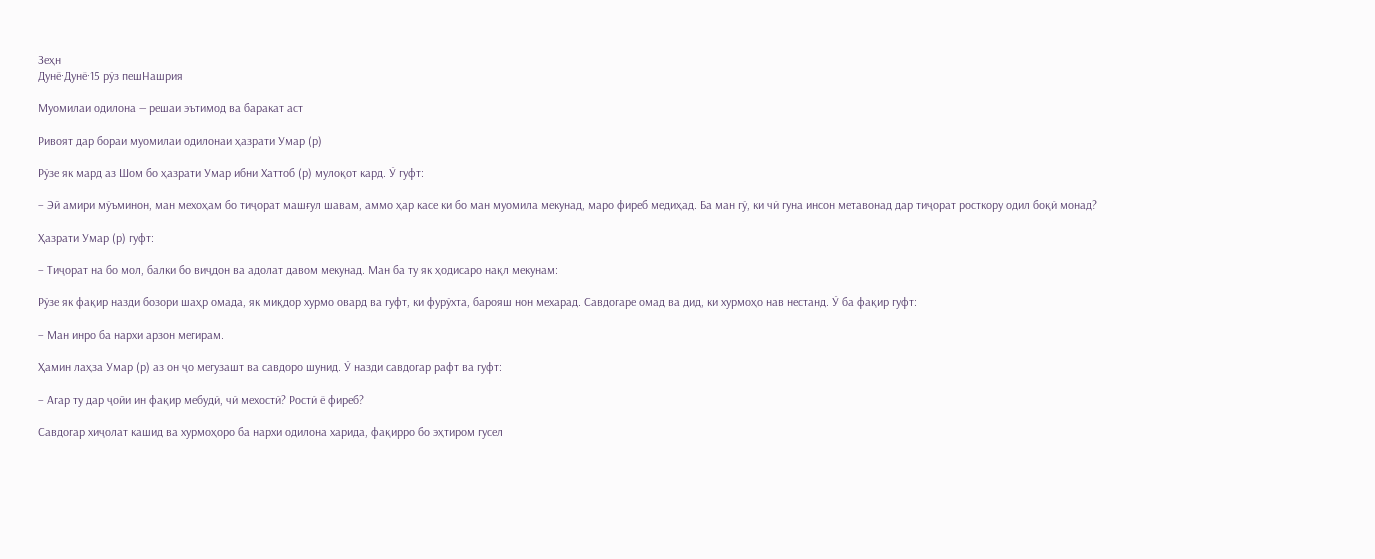Зеҳн
Дунё·Дунё·15 рӯз пешНашрия

Муомилаи одилона — решаи эътимод ва баракат аст

Ривоят дар бораи муомилаи одилонаи ҳазрати Умар (р)

Рӯзе як мард аз Шом бо ҳазрати Умар ибни Хаттоб (р) мулоқот кард. Ӯ гуфт:

– Эй амири мӯъминон, ман мехоҳам бо тиҷорат машғул шавам, аммо ҳар касе ки бо ман муомила мекунад, маро фиреб медиҳад. Ба ман гӯ, ки чӣ гуна инсон метавонад дар тиҷорат росткору одил боқӣ монад?

Ҳазрати Умар (р) гуфт:

– Тиҷорат на бо мол, балки бо виҷдон ва адолат давом мекунад. Ман ба ту як ҳодисаро нақл мекунам:

Рӯзе як фақир назди бозори шаҳр омада, як миқдор хурмо овард ва гуфт, ки фурӯхта, барояш нон мехарад. Савдогаре омад ва дид, ки хурмоҳо нав нестанд. Ӯ ба фақир гуфт:

– Ман инро ба нархи арзон мегирам.

Ҳамин лаҳза Умар (р) аз он ҷо мегузашт ва савдоро шунид. Ӯ назди савдогар рафт ва гуфт:

– Агар ту дар ҷойи ин фақир мебудӣ, чӣ мехостӣ? Ростӣ ё фиреб?

Савдогар хиҷолат кашид ва хурмоҳоро ба нархи одилона харида, фақирро бо эҳтиром гусел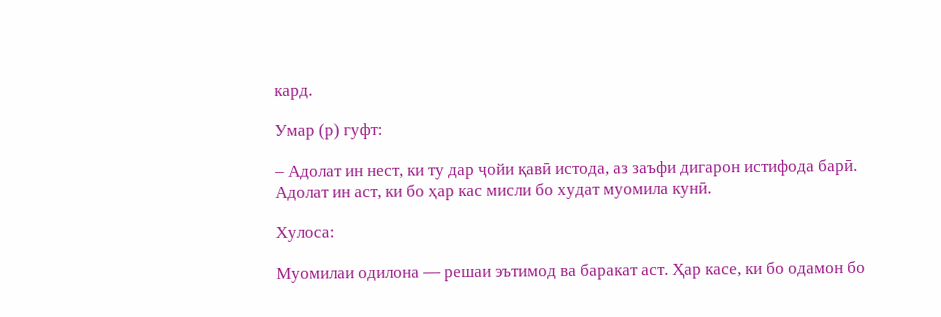кард.

Умар (р) гуфт:

– Адолат ин нест, ки ту дар ҷойи қавӣ истода, аз заъфи дигарон истифода барӣ. Адолат ин аст, ки бо ҳар кас мисли бо худат муомила кунӣ.

Хулоса:

Муомилаи одилона — решаи эътимод ва баракат аст. Ҳар касе, ки бо одамон бо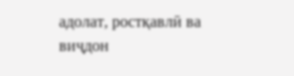адолат, ростқавлӣ ва виҷдон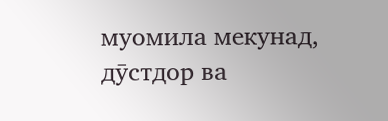муомила мекунад, дӯстдор ва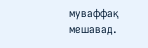муваффақ мешавад.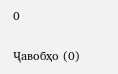0

Ҷавобҳо (0)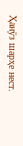Ҳанӯз шарҳе нест.